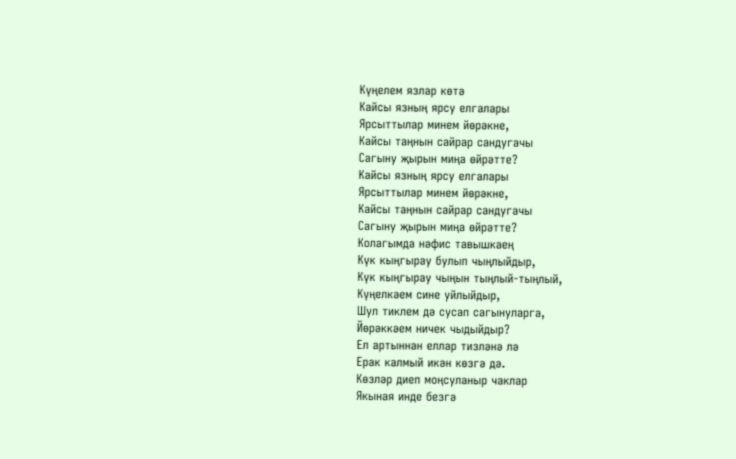Күңелем язлар көтә
Кайсы язның ярсу елгалары
Ярсыттылар минем йөрәкне,
Кайсы таңнын сайрар сандугачы
Сагыну җырын миңа өйрәтте?
Кайсы язның ярсу елгалары
Ярсыттылар минем йөрәкне,
Кайсы таңнын сайрар сандугачы
Сагыну җырын миңа өйрәтте?
Колагымда нәфис тавышкаең
Күк кыңгырау булып чыңлыйдыр,
Күк кыңгырау чыңын тыңлый-тыңлый,
Күңелкәем сине уйлыйдыр,
Шул тиклем дә сусап сагынуларга,
Йөрәккәем ничек чыдыйдыр?
Ел артыннан еллар тизләнә лә
Ерак калмый икән көзгә дә.
Көзләр диеп моңсуланыр чаклар
Якыная инде безгә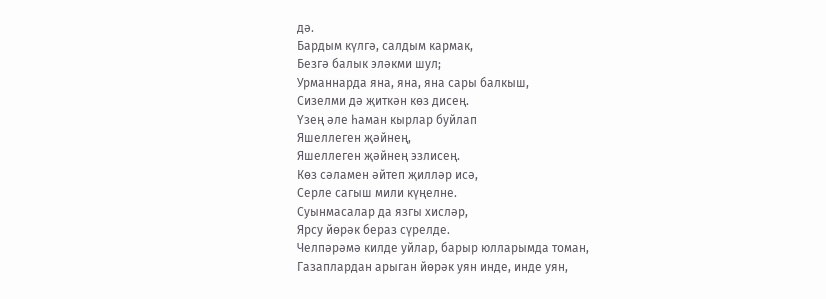дә.
Бардым күлгә, салдым кармак,
Безгә балык эләкми шул;
Урманнарда яна, яна, яна сары балкыш,
Сизелми дә җиткән көз дисең.
Үзең әле һаман кырлар буйлап
Яшеллеген җәйнең,
Яшеллеген җәйнең эзлисең.
Көз сәламен әйтеп җилләр исә,
Серле сагыш мили күңелне.
Суынмасалар да язгы хисләр,
Ярсу йөрәк бераз сүрелде.
Челпәрәмә килде уйлар, барыр юлларымда томан,
Газаплардан арыган йөрәк уян инде, инде уян,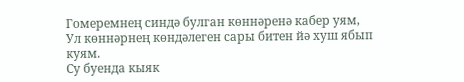Гомеремнең синдә булган көннәренә кабер уям,
Ул көннәрнең көндәлеген сары битен йә хуш ябып куям.
Су буенда кыяк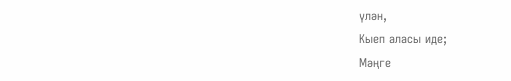үлән,
Кыеп аласы иде;
Мәңге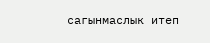сагынмаслык итеп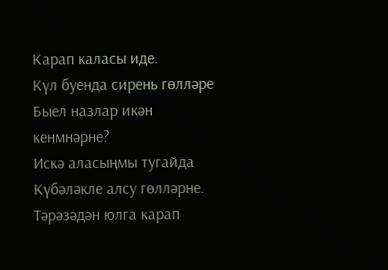Карап каласы иде.
Күл буенда сирень гөлләре
Быел назлар икән кенмнәрне?
Искә аласыңмы тугайда
Күбәләкле алсу гөлләрне.
Тәрәзәдән юлга карап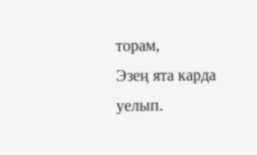торам,
Эзең ята карда уелып.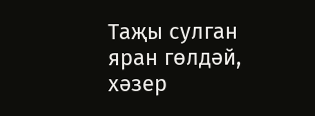Таҗы сулган яран гөлдәй, хәзер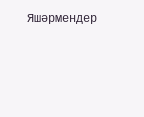Яшәрмендер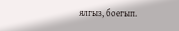ялгыз, боегып.